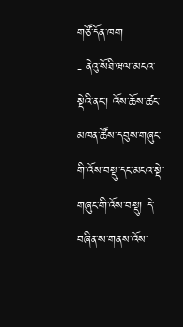གཙོ་དོན་ཁག
- ནེའུ་སོཐི་ཝལ་མངའ་སྡེའི་ནང་། འོས་ཆོས་ཚང་མཁན་ཚོས་དབུས་གཞུང་གི་འོས་བསྡུ་དང་མངའ་སྡེ་གཞུང་གི་འོས་བསྡུ། དེ་བཞིན་ས་གནས་འོས་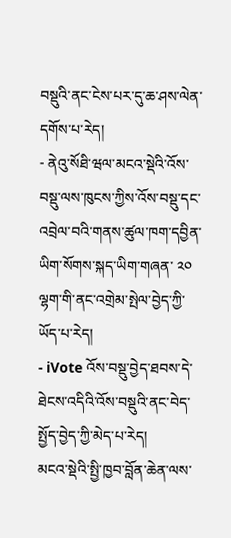བསྡུའི་ནང་ངེས་པར་དུ་ཆ་ཤས་ལེན་དགོས་པ་རེད།
- ནེའུ་སོཐི་ཝལ་མངའ་སྡེའི་འོས་བསྡུ་ལས་ཁུངས་ཀྱིས་འོས་བསྡུ་དང་འབྲེལ་བའི་གནས་ཚུལ་ཁག་དབྱིན་ཡིག་སོགས་སྐད་ཡིག་གཞན་ ༢༠ ལྷག་གི་ནང་འགྲེམ་སྤེལ་བྱེད་ཀྱི་ཡོད་པ་རེད།
- iVote འོས་བསྡུ་བྱེད་ཐབས་དེ་ཐེངས་འདིའི་འོས་བསྡུའི་ནང་བེད་སྤྱོད་བྱེད་ཀྱི་མེད་པ་རེད།
མངའ་སྡེའི་སྤྱི་ཁྱབ་བློན་ཆེན་ལས་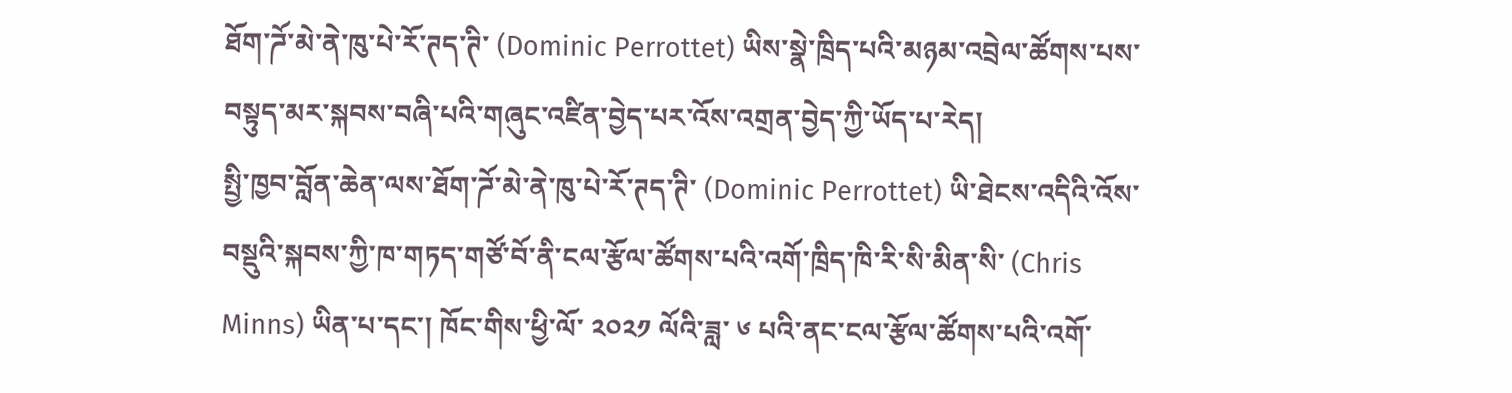ཐོག་ཌོ་མེ་ནེ་ཁུ་པེ་རོ་ཊད་ཊི་ (Dominic Perrottet) ཡིས་སྣེ་ཁྲིད་པའི་མཉམ་འབྲེལ་ཚོགས་པས་བསྟུད་མར་སྐབས་བཞི་པའི་གཞུང་འཛིན་བྱེད་པར་འོས་འགྲན་བྱེད་ཀྱི་ཡོད་པ་རེད།
སྤྱི་ཁྱབ་བློན་ཆེན་ལས་ཐོག་ཌོ་མེ་ནེ་ཁུ་པེ་རོ་ཊད་ཊི་ (Dominic Perrottet) ཡི་ཐེངས་འདིའི་འོས་བསྡུའི་སྐབས་ཀྱི་ཁ་གཏད་གཙོ་བོ་ནི་ངལ་རྩོལ་ཚོགས་པའི་འགོ་ཁྲིད་ཁི་རི་སི་མིན་སི་ (Chris Minns) ཡིན་པ་དང་། ཁོང་གིས་ཕྱི་ལོ་ ༢༠༢༡ ལོའི་ཟླ་ ༦ པའི་ནང་ངལ་རྩོལ་ཚོགས་པའི་འགོ་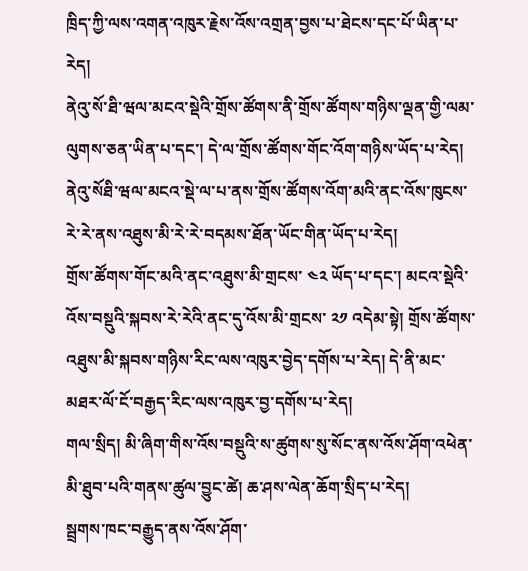ཁྲིད་ཀྱི་ལས་འགན་འཁུར་རྗེས་འོས་འགྲན་བྱས་པ་ཐེངས་དང་པོ་ཡིན་པ་རེད།
ནེའུ་སོ་ཐི་ཝལ་མངའ་སྡེའི་གྲོས་ཚོགས་ནི་གྲོས་ཚོགས་གཉིས་ལྡན་གྱི་ལམ་ལུགས་ཅན་ཡིན་པ་དང་། དེ་ལ་གྲོས་ཚོགས་གོང་འོག་གཉིས་ཡོད་པ་རེད།
ནེའུ་སོཐི་ཝལ་མངའ་སྡེ་ལ་པ་ནས་གྲོས་ཚོགས་འོག་མའི་ནང་འོས་ཁུངས་རེ་རེ་ནས་འཐུས་མི་རེ་རེ་བདམས་ཐོན་ཡོང་གིན་ཡོད་པ་རེད།
གྲོས་ཚོགས་གོང་མའི་ནང་འཐུས་མི་གྲངས་ ༤༢ ཡོད་པ་དང་། མངའ་སྡེའི་འོས་བསྡུའི་སྐབས་རེ་རེའི་ནང་དུ་འོས་མི་གྲངས་ ༢༡ འདེམ་སྟེ། གྲོས་ཚོགས་འཐུས་མི་སྐབས་གཉིས་རིང་ལས་འཁུར་བྱེད་དགོས་པ་རེད། དེ་ནི་མང་མཐར་ལོ་ངོ་བརྒྱད་རིང་ལས་འཁུར་བྱ་དགོས་པ་རེད།
གལ་སྲིད། མི་ཞིག་གིས་འོས་བསྡུའི་ས་ཚུགས་སུ་སོང་ནས་འོས་ཤོག་འཕེན་མི་ཐུབ་པའི་གནས་ཚུལ་བྱུང་ཚེ། ཆ་ཤས་ལེན་ཆོག་སྲིད་པ་རེད།
སྦྲགས་ཁང་བརྒྱུད་ནས་འོས་ཤོག་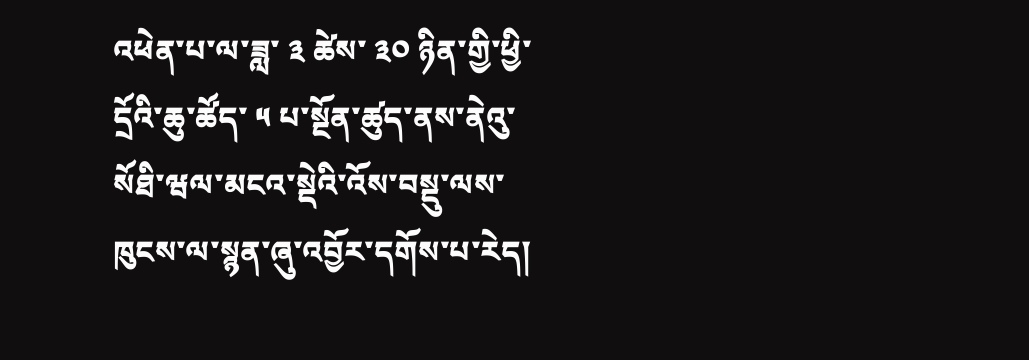འཕེན་པ་ལ་ཟླ་ ༣ ཚེས་ ༣༠ ཉིན་གྱི་ཕྱི་དྲོའི་ཆུ་ཚོད་ ༥ པ་སྔོན་ཚུད་ནས་ནེའུ་སོཐི་ཝལ་མངའ་སྡེའི་འོས་བསྡུ་ལས་ཁུངས་ལ་སྙན་ཞུ་འབྱོར་དགོས་པ་རེད།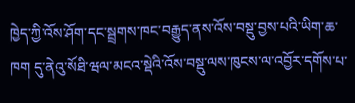ཁྱེད་ཀྱི་འོས་ཤོག་དང་སྦྲགས་ཁང་བརྒྱུད་ནས་འོས་བསྡུ་བྱས་པའི་ཡིག་ཆ་ཁག དུ་ནེའུ་སོཐི་ཝལ་མངའ་སྡེའི་འོས་བསྡུ་ལས་ཁུངས་ལ་འབྱོར་དགོས་པ་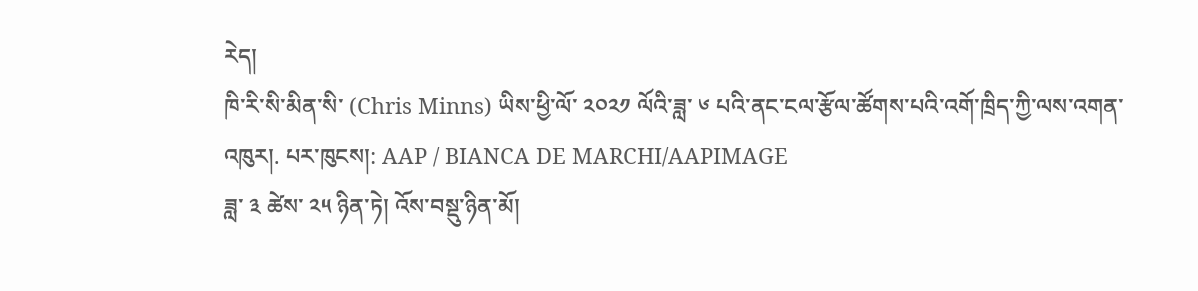རེད།
ཁི་རི་སི་མིན་སི་ (Chris Minns) ཡིས་ཕྱི་ལོ་ ༢༠༢༡ ལོའི་ཟླ་ ༦ པའི་ནང་ངལ་རྩོལ་ཚོགས་པའི་འགོ་ཁྲིད་ཀྱི་ལས་འགན་འཁུར།. པར་ཁུངས།: AAP / BIANCA DE MARCHI/AAPIMAGE
ཟླ་ ༣ ཚེས་ ༢༥ ཉིན་ཏེ། འོས་བསྡུ་ཉིན་མོ།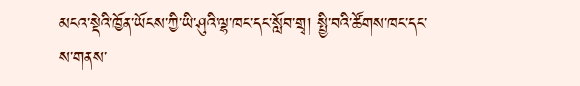མངའ་སྡེའི་ཁྱོན་ཡོངས་ཀྱི་ཡི་ཤུའི་ལྷ་ཁང་དང་སློབ་གྲྭ། སྤྱི་བའི་ཚོགས་ཁང་དང་ས་གནས་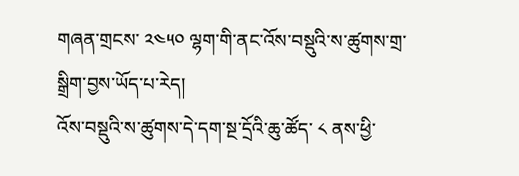གཞན་གྲངས་ ༢༤༥༠ ལྷག་གི་ནང་འོས་བསྡུའི་ས་ཚུགས་གྲ་སྒྲིག་བྱས་ཡོད་པ་རེད།
འོས་བསྡུའི་ས་ཚུགས་དེ་དག་སྔ་དྲོའི་ཆུ་ཚོད་ ༨ ནས་ཕྱི་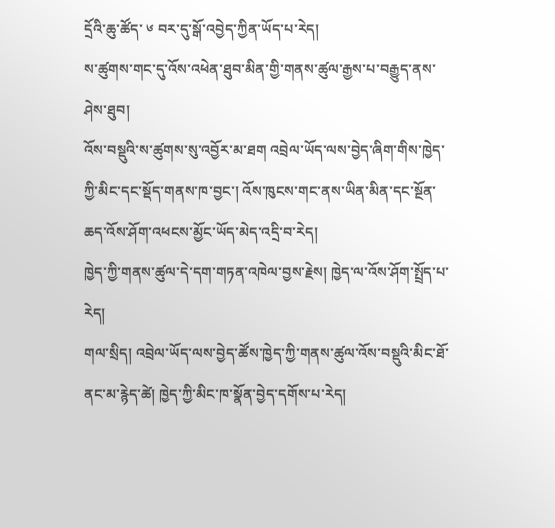དྲོའི་ཆུ་ཚོད་ ༦ བར་དུ་སྒོ་འབྱེད་ཀྱིན་ཡོད་པ་རེད།
ས་ཚུགས་གང་དུ་འོས་འཕེན་ཐུབ་མིན་གྱི་གནས་ཚུལ་རྒྱས་པ་བརྒྱུད་ནས་ཤེས་ཐུབ།
འོས་བསྡུའི་ས་ཚུགས་སུ་འབྱོར་མ་ཐག འབྲེལ་ཡོད་ལས་བྱེད་ཞིག་གིས་ཁྱེད་ཀྱི་མིང་དང་སྡོད་གནས་ཁ་བྱང་། འོས་ཁུངས་གང་ནས་ཡིན་མིན་དང་སྔོན་ཆད་འོས་ཤོག་འཕངས་མྱོང་ཡོད་མེད་འདྲི་བ་རེད།
ཁྱེད་ཀྱི་གནས་ཚུལ་དེ་དག་གཏན་འཁེལ་བྱས་རྗེས། ཁྱེད་ལ་འོས་ཤོག་སྤྲོད་པ་རེད།
གལ་སྲིད། འབྲེལ་ཡོད་ལས་བྱེད་ཚོས་ཁྱེད་ཀྱི་གནས་ཚུལ་འོས་བསྡུའི་མིང་ཐོ་ནང་མ་རྙེད་ཚེ། ཁྱེད་ཀྱི་མིང་ཁ་སྣོན་བྱེད་དགོས་པ་རེད།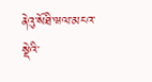ནེའུ་སོཐི་ཝལ་མངའ་སྡེའི་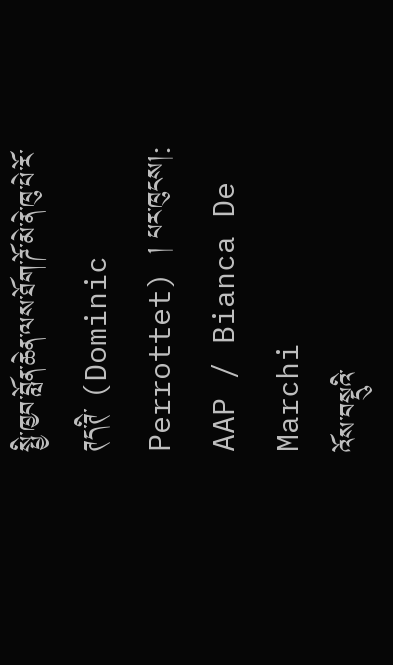སྤྱི་ཁྱབ་བློན་ཆེན་ལས་ཐོག་ཌོ་མེ་ནེ་ཁུ་པེ་རོ་ཊད་ཊི་ (Dominic Perrottet) ། པར་ཁུངས།: AAP / Bianca De Marchi
འོས་བསྡུའི་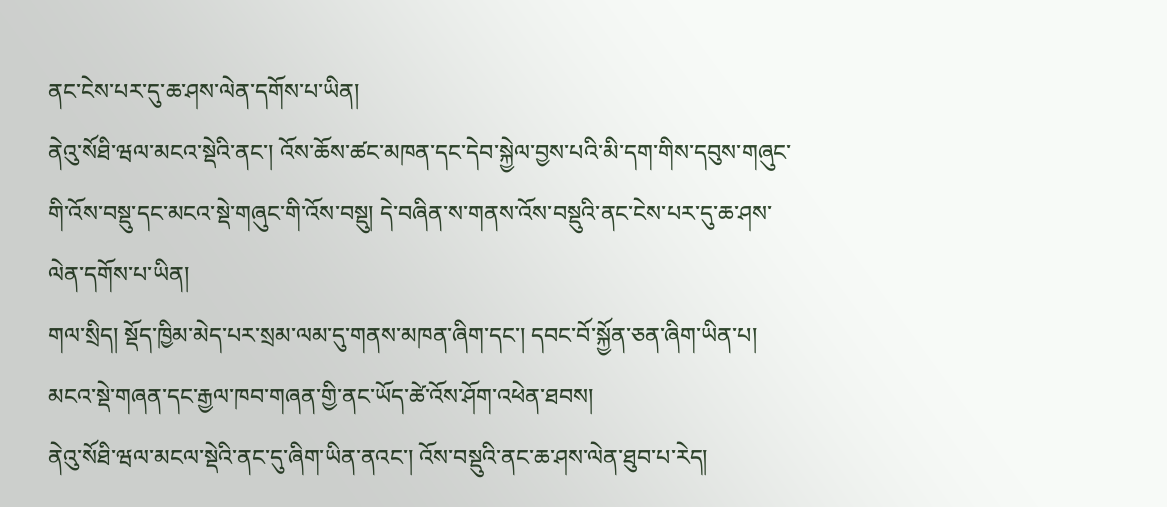ནང་ངེས་པར་དུ་ཆ་ཤས་ལེན་དགོས་པ་ཡིན།
ནེའུ་སོཐི་ཝལ་མངའ་སྡེའི་ནང་། འོས་ཆོས་ཚང་མཁན་དང་དེབ་སྐྱེལ་བྱས་པའི་མི་དག་གིས་དབུས་གཞུང་གི་འོས་བསྡུ་དང་མངའ་སྡེ་གཞུང་གི་འོས་བསྡུ། དེ་བཞིན་ས་གནས་འོས་བསྡུའི་ནང་ངེས་པར་དུ་ཆ་ཤས་ལེན་དགོས་པ་ཡིན།
གལ་སྲིད། སྡོད་ཁྱིམ་མེད་པར་སྲམ་ལམ་དུ་གནས་མཁན་ཞིག་དང་། དབང་བོ་སྐྱོན་ཅན་ཞིག་ཡིན་པ། མངའ་སྡེ་གཞན་དང་རྒྱལ་ཁབ་གཞན་གྱི་ནང་ཡོད་ཚེ་འོས་ཤོག་འཕེན་ཐབས།
ནེའུ་སོཐི་ཝལ་མངལ་སྡེའི་ནང་དུ་ཞིག་ཡིན་ནའང་། འོས་བསྡུའི་ནང་ཆ་ཤས་ལེན་ཐུབ་པ་རེད།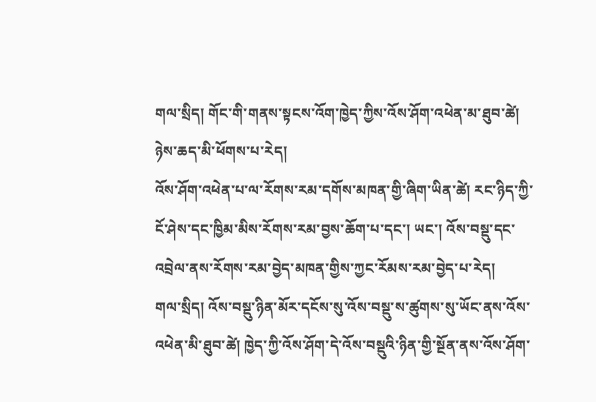གལ་སྲིད། གོང་གི་གནས་སྟངས་འོག་ཁྱེད་ཀྱིས་འོས་ཤོག་འཕེན་མ་ཐུབ་ཚེ། ཉེས་ཆད་མི་ཕོགས་པ་རེད།
འོས་ཤོག་འཕེན་པ་ལ་རོགས་རམ་དགོས་མཁན་གྱི་ཞིག་ཡིན་ཚེ། རང་ཉིད་ཀྱི་ངོ་ཤེས་དང་ཁྱིམ་མིས་རོགས་རམ་བྱས་ཆོག་པ་དང་། ཡང་། འོས་བསྡུ་དང་འབྲེལ་ནས་རོགས་རམ་བྱེད་མཁན་གྱིས་ཀྱང་རོམས་རམ་བྱེད་པ་རེད།
གལ་སྲིད། འོས་བསྡུ་ཉིན་མོར་དངོས་སུ་འོས་བསྡུ་ས་ཚུགས་སུ་ཡོང་ནས་འོས་འཕེན་མི་ཐུབ་ཚེ། ཁྱེད་ཀྱི་འོས་ཤོག་དེ་འོས་བསྡུའི་ཉིན་གྱི་སྔོན་ནས་འོས་ཤོག་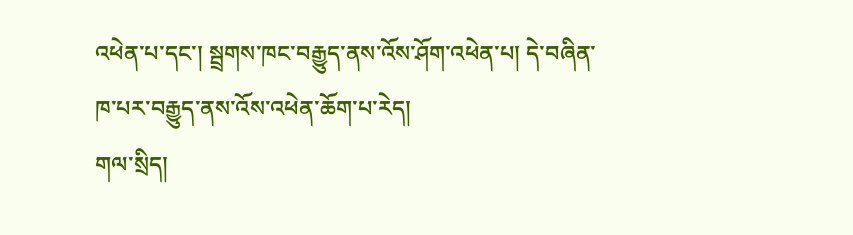འཕེན་པ་དང་། སྦྲགས་ཁང་བརྒྱུད་ནས་འོས་ཤོག་འཕེན་པ། དེ་བཞིན་ཁ་པར་བརྒྱུད་ནས་འོས་འཕེན་ཆོག་པ་རེད།
གལ་སྲིད།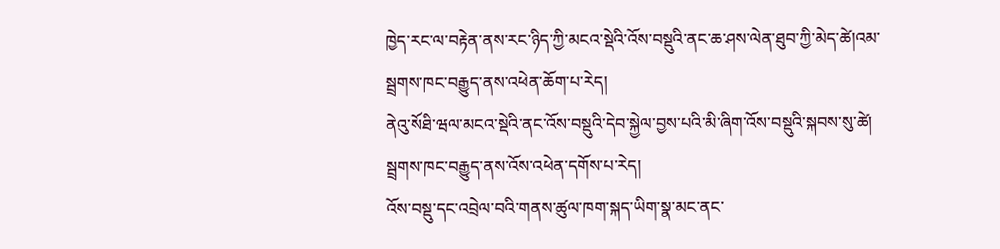ཁྱེད་རང་ལ་བརྟེན་ནས་རང་ཉིད་ཀྱི་མངའ་སྡེའི་འོས་བསྡུའི་ནང་ཆ་ཤས་ལེན་ཐུབ་ཀྱི་མེད་ཚེ།འམ་སྦྲགས་ཁང་བརྒྱུད་ནས་འཕེན་ཆོག་པ་རེད།
ནེའུ་སོཐི་ཝལ་མངའ་སྡེའི་ནང་འོས་བསྡུའི་དེབ་སྐྱེལ་བྱས་པའི་མི་ཞིག་འོས་བསྡུའི་སྐབས་སུ་ཚེ། སྦྲགས་ཁང་བརྒྱུད་ནས་འོས་འཕེན་དགོས་པ་རེད།
འོས་བསྡུ་དང་འབྲེལ་བའི་གནས་ཚུལ་ཁག་སྐད་ཡིག་སྣ་མང་ནང་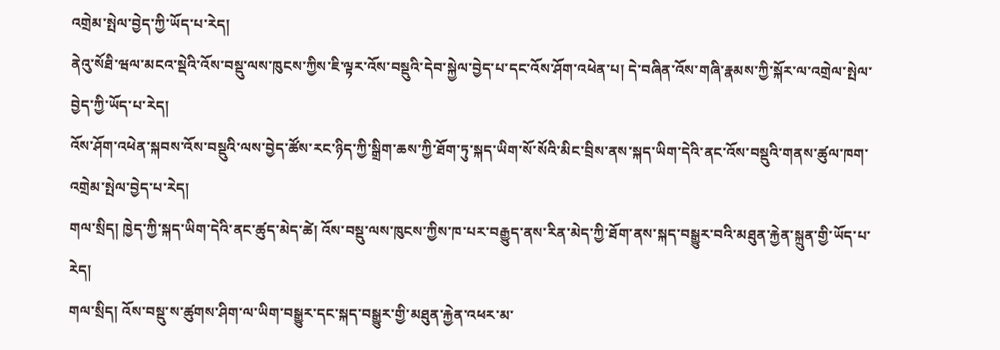འགྲེམ་སྤེལ་བྱེད་ཀྱི་ཡོད་པ་རེད།
ནེའུ་སོཐི་ཝལ་མངའ་སྡེའི་འོས་བསྡུ་ལས་ཁུངས་ཀྱིས་ཇི་ལྟར་འོས་བསྡུའི་དེབ་སྐྱེལ་བྱེད་པ་དང་འོས་ཤོག་འཕེན་པ། དེ་བཞིན་འོས་གཞི་རྣམས་ཀྱི་སྐོར་ལ་འགྲེལ་སྤེལ་བྱེད་ཀྱི་ཡོད་པ་རེད།
འོས་ཤོག་འཕེན་སྐབས་འོས་བསྡུའི་ལས་བྱེད་ཚོས་རང་ཉིད་ཀྱི་སྒྲིག་ཆས་ཀྱི་ཐོག་ཏུ་སྐད་ཡིག་སོ་སོའི་མིང་བྲིས་ནས་སྐད་ཡིག་དེའི་ནང་འོས་བསྡུའི་གནས་ཚུལ་ཁག་འགྲེམ་སྤེལ་བྱེད་པ་རེད།
གལ་སྲིད། ཁྱེད་ཀྱི་སྐད་ཡིག་དེའི་ནང་ཚུད་མེད་ཚེ། འོས་བསྡུ་ལས་ཁུངས་ཀྱིས་ཁ་པར་བརྒྱུད་ནས་རིན་མེད་ཀྱི་ཐོག་ནས་སྐད་བསྒྱུར་བའི་མཐུན་རྐྱེན་སྐྲུན་གྱི་ཡོད་པ་རེད།
གལ་སྲིད། འོས་བསྡུ་ས་ཚུགས་ཤིག་ལ་ཡིག་བསྒྱུར་དང་སྐད་བསྒྱུར་གྱི་མཐུན་རྐྱེན་འཕར་མ་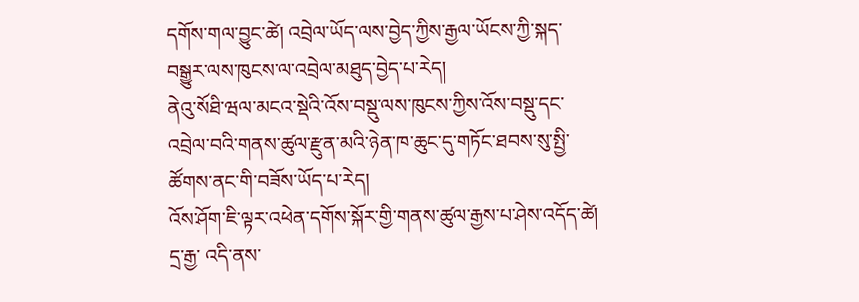དགོས་གལ་བྱུང་ཚེ། འབྲེལ་ཡོད་ལས་བྱེད་ཀྱིས་རྒྱལ་ཡོངས་ཀྱི་སྐད་བསྒྱུར་ལས་ཁུངས་ལ་འབྲེལ་མཐུད་བྱེད་པ་རེད།
ནེའུ་སོཐི་ཝལ་མངའ་སྡེའི་འོས་བསྡུ་ལས་ཁུངས་ཀྱིས་འོས་བསྡུ་དང་འབྲེལ་བའི་གནས་ཚུལ་རྫུན་མའི་ཉེན་ཁ་ཆུང་དུ་གཏོང་ཐབས་སུ་སྤྱི་ཚོགས་ནང་གི་བཟོས་ཡོད་པ་རེད།
འོས་ཤོག་ཇི་ལྟར་འཕེན་དགོས་སྐོར་གྱི་གནས་ཚུལ་རྒྱས་པ་ཤེས་འདོད་ཚེ། དྲ་རྒྱ་ འདི་ནས་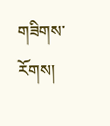གཟིགས་རོགས།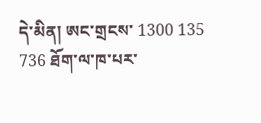དེ་མིན། ཨང་གྲངས་ 1300 135 736 ཐོག་ལ་ཁ་པར་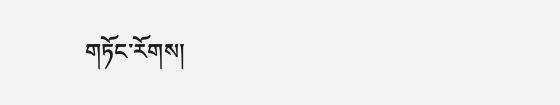གཏོང་རོགས།